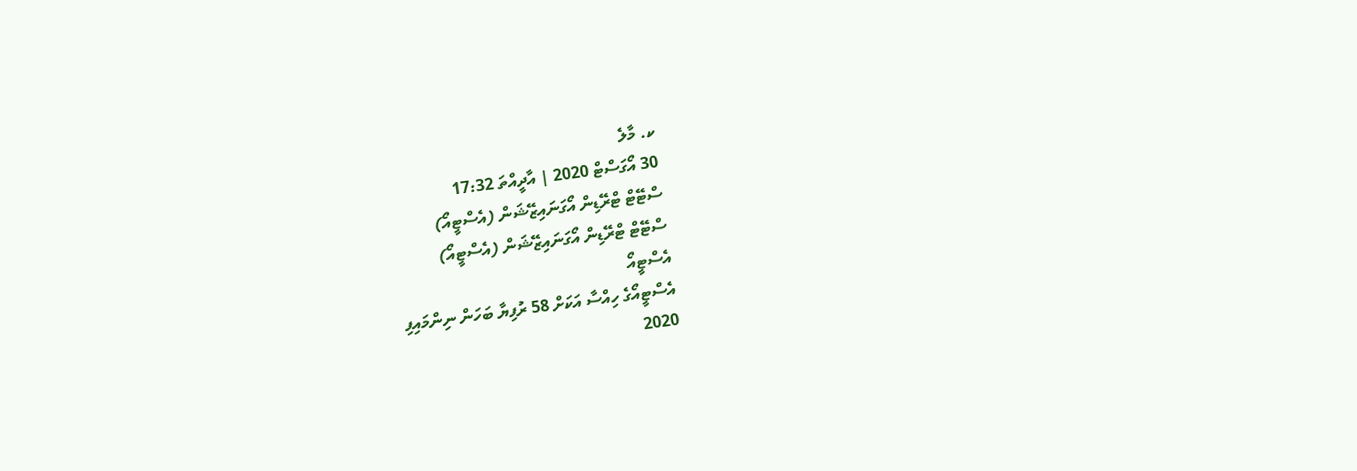ކ. މާލެ
30 އޯގަސްޓް 2020 | އާދީއްތަ 17:32
ސްޓޭޓް ޓްރޭޑިން އޯގަނައިޒޭޝަން (އެސްޓީއޯ)
ސްޓޭޓް ޓްރޭޑިން އޯގަނައިޒޭޝަން (އެސްޓީއޯ)
އެސްޓީއޯ
އެސްޓީއޯގެ ހިއްސާ އަކަށް 58 ރުފިޔާ ބަހަން ނިންމައިފި
2020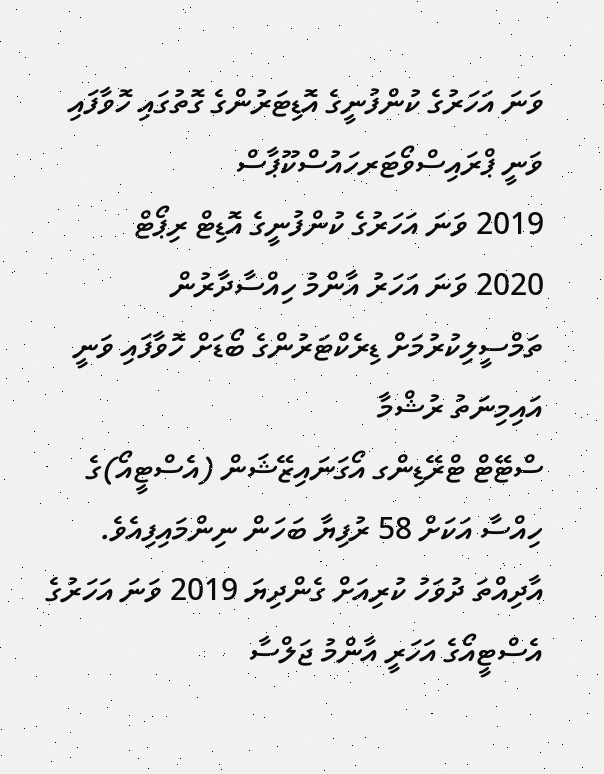ވަނަ އަހަރުގެ ކުންފުނީގެ އޮޑިޓަރުންގެ ގޮތުގައި ހޮވާފައި ވަނީ ޕްރައިސްވޯޓަރހައުސްކޫޕާސް
2019 ވަނަ އަހަރުގެ ކުންފުނީގެ އޮޑިޓް ރިޕޯޓް
2020 ވަނަ އަހަރު އާންމު ހިއްސާދާރުން ތަމްސީލިކުރުމަށް ޑިރެކްޓަރުންގެ ބޯޑަށް ހޮވާފައި ވަނީ އައިމިނަތު ރުޝްމާ
ސްޓޭޓް ޓްރޭޑިންގ އޯގަނައިޒޭޝަން (އެސްޓީއޯ)ގެ ހިއްސާ އަކަށް 58 ރުފިޔާ ބަހަން ނިންމައިފިއެވެ.
އާދިއްތަ ދުވަހު ކުރިއަށް ގެންދިޔަ 2019 ވަނަ އަހަރުގެ އެސްޓީއޯގެ އަހަރީ އާންމު ޖަލްސާ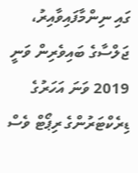ގައި ނިންމާފައިވާއިރު، ޖަލްސާގެ ބައިވެރިން ވަނީ 2019 ވަނަ އަހަރުގެ ޑިރެކްޓަރުންގެ ރިޕޯޓް ވެސް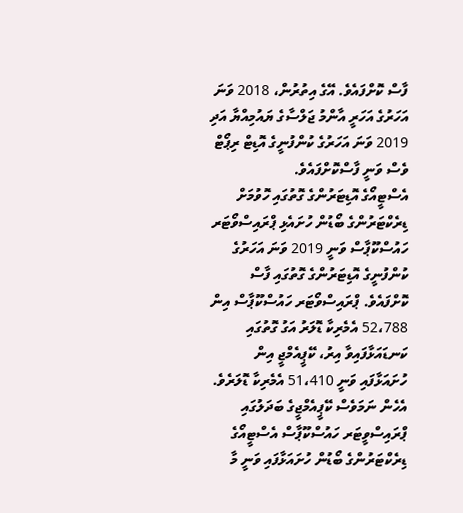ފާސް ކޮށްފައެވެ. އޭގެ އިތުރުން، 2018 ވަނަ އަހަރުގެ އަހަރީ އާންމު ޖަލްސާގެ ޔައުމިއްޔާ އަދި 2019 ވަނަ އަހަރުގެ ކުންފުނީގެ އޮޑިޓް ރިޕޯޓް ވެސް ވަނީ ފާސްކޮށްފައެވެ.
އެސްޓީއޯގެ އޮޑިޓަރުންގެ ގޮތުގައި ހޮވުމަށް ޑިރެކްޓަރުންގެ ބޯޑުން ހުށައެޅި ޕްރައިސްވޯޓަރ ހައުސްކޫޕާސް ވަނީ 2019 ވަނަ އަހަރުގެ ކުންފުނީގެ އޮޑިޓަރުންގެ ގޮތުގައި ފާސް ކޮށްފައެވެ. ޕްރައިސްވޯޓަރ ހައުސްކޫޕާސް އިން 52،788 އެމެރިކާ ޑޮލަރު އަގު ގޮތުގައި ކަނޑައަޅާފައިވާ އިރު، ކޭޕީއެމްޖީ އިން ހުށައަޅާފައި ވަނީ 51،410 އެމެރިކާ ޑޮލަރެވެ. އެހެން ނަމަވެސް ކޭޕީއެމްޖީގެ ބަދަލުގައި ޕްރައިސްވީޓަރ ހައުސްކޫޕާސް އެސްޓީއޯގެ ޑިރެކްޓަރުންގެ ބޯޑުން ހުށައަޅާފައި ވަނީ މާ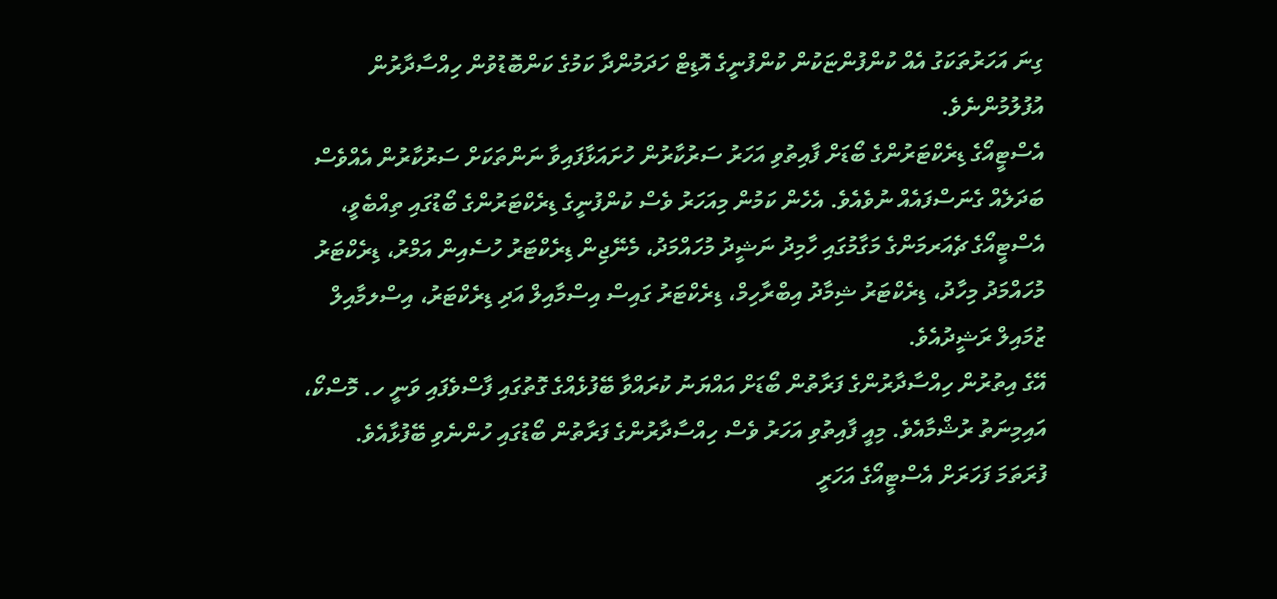ގިނަ އަހަރުތަކަގު އެއް ކުންފުންޏަކުން ކުންފުނީގެ އޮޑިޓް ހަދަމުންދާ ކަމުގެ ކަންބޮޑުވުން ހިއްސާދާރުން އުފުލުމުންނެވެ.
އެސްޓީއޯގެ ޑިރެކްޓަރުންގެ ބޯޑަށް ފާއިތުވި އަހަރު ސަރުކާރުން ހުށައަޅާފައިވާ ނަންތަކަށް ސަރުކާރުން އެއްވެސް ބަދަލެއް ގެނަސްފައެއް ނުވެއެވެ. އެހެން ކަމުން މިއަހަރު ވެސް ކުންފުނީގެ ޑިރެކްޓަރުންގެ ބޯޑުގައި ތިއްބެވީ، އެސްޓީއޯގެ ޗެއަރމަންގެ މަގާމުގައި ހާމިދު ނަޝީދު މުހައްމަދު، މެނޭޖިން ޑިރެކްޓަރު ހުސެއިން އަމްރު، ޑިރެކްޓަރު މުހައްމަދު މިހާދު، ޑިރެކްޓަރު ޝިމާދު އިބްރާހިމް، ޑިރެކްޓަރު ގައިސް އިސްމާއިލް އަދި ޑިރެކްޓަރު، އިސްލމާއިލް ޒުމައިލް ރަޝީދުއެވެ.
އޭގެ އިތުރުން ހިއްސާދާރުންގެ ފަރާތުން ބޯޑަށް އައްޔަނު ކުރައްވާ ބޭފުޅެއްގެ ގޮތުގައި ފާސްވެފައި ވަނީ ހ. މޮސްކޯ، އައިމިނަތު ރުޝްމާއެވެ. މިއީ ފާއިތުވި އަހަރު ވެސް ހިއްސާދާރުންގެ ފަރާތުން ބޯޑުގައި ހުންނެވި ބޭފުޅާއެވެ.
ފުރަތަމަ ފަހަރަށް އެސްޓީއޯގެ އަހަރީ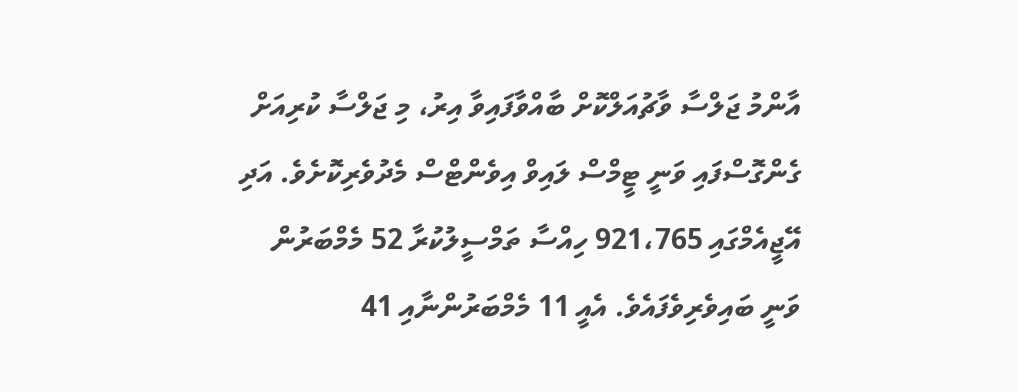އާންމު ޖަލްސާ ވާޗުއަލްކޮށް ބާއްވާފައިވާ އިރު، މި ޖަލްސާ ކުރިއަށް ގެންގޮސްފައި ވަނީ ޓީމްސް ލައިވް އިވެންޓްސް މެދުވެރިކޮށެވެ. އަދި އޭޖީއެމްގައި 921،765 ހިއްސާ ތަމްސީލުކުރާ 52 މެމްބަރުން ވަނީ ބައިވެރިވެފައެވެ. އެއީ 11 މެމްބަރުންނާއި 41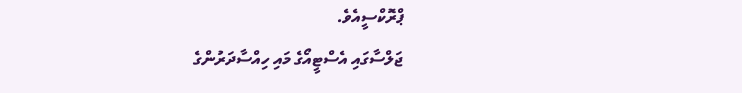ޕްރޮކްސީއެވެ.
ޖަލްސާގައި އެސްޓީއޯގެ މައި ހިއްސާދަރުންގެ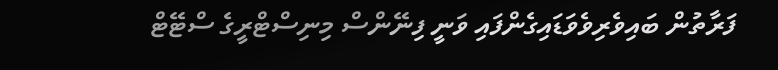ފަރާތުން ބައިވެރިވެވަޑައިގެންފައި ވަނީ ފިނޭންސް މިނިސްޓްރީގެ ސްޓޭޓް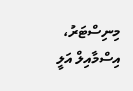މިނިސްޓަރު، އިސްމާއިލް އަލީ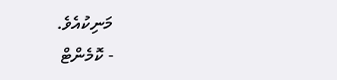މަނިކުއެވެ.
- ކޮމެންޓް